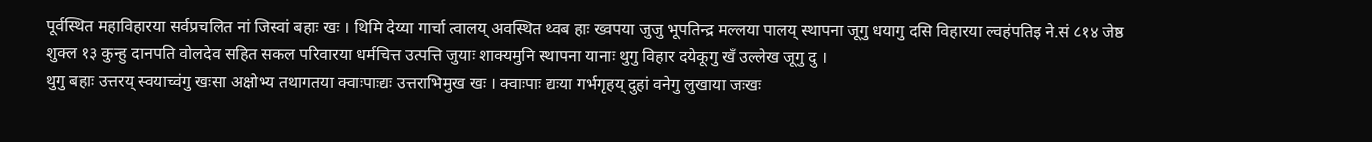पूर्वस्थित महाविहारया सर्वप्रचलित नां जिस्वां बहाः खः । थिमि देय्या गार्चा त्वालय् अवस्थित थ्वब हाः ख्वपया जुजु भूपतिन्द्र मल्लया पालय् स्थापना जूगु धयागु दसि विहारया ल्वहंपतिइ ने.सं ८१४ जेष्ठ शुक्ल १३ कुन्हु दानपति वोलदेव सहित सकल परिवारया धर्मचित्त उत्पत्ति जुयाः शाक्यमुनि स्थापना यानाः थुगु विहार दयेकूगु खँ उल्लेख जूगु दु ।
थुगु बहाः उत्तरय् स्वयाच्वंगु खःसा अक्षोभ्य तथागतया क्वाःपाःद्यः उत्तराभिमुख खः । क्वाःपाः द्यःया गर्भगृहय् दुहां वनेगु लुखाया जःखः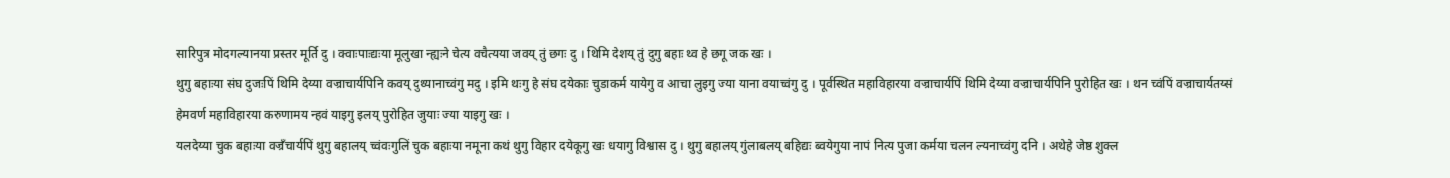सारिपुत्र मोदगल्यानया प्रस्तर मूर्ति दु । क्वाःपाःद्यःया मूलुखा न्ह्यःने चेत्य वचैत्यया जवय् तुं छगः दु । थिमि देशय् तुं दुगु बहाः थ्व हे छगू जक खः ।
थुगु बहाःया संघ दुजःपिं थिमि देय्या वज्राचार्यपिनि कवय् दुथ्यानाच्वंगु मदु । इमि थःगु हे संघ दयेकाः चुडाकर्म यायेगु व आचा लुइगु ज्या याना वयाच्वंगु दु । पूर्वस्थित महाविहारया वज्राचार्यपिं थिमि देय्या वज्राचार्यपिनि पुरोहित खः । थन च्वंपिं वज्राचार्यतय्सं हेमवर्ण महाविहारया करुणामय न्हवं याइगु इलय् पुरोहित जुयाः ज्या याइगु खः ।
यलदेय्या चुक बहाःया वज्रँचार्यपिं थुगु बहालय् च्वंवःगुलिं चुक बहाःया नमूना कथं थुगु विहार दयेकूगु खः धयागु विश्वास दु । थुगु बहालय् गुंलाबलय् बहिद्यः ब्वयेगुया नापं नित्य पुजा कर्मया चलन ल्यनाच्वंगु दनि । अथेहे जेष्ठ शुक्ल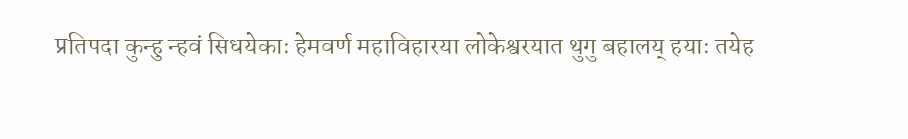प्रतिपदा कुन्हु न्हवं सिधयेकाः हेमवर्ण महाविहारया लोकेश्वरयात थुगु बहालय् हयाः तयेह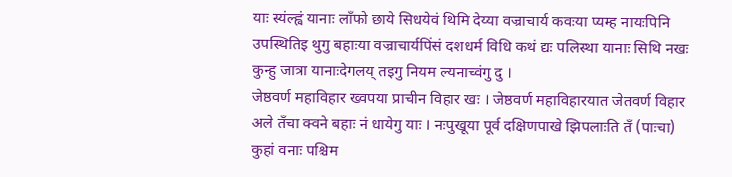याः स्यंल्ह्वं यानाः लाँफो छाये सिधयेवं थिमि देय्या वज्राचार्य कवःया प्यम्ह नायःपिनि उपस्थितिइ थुगु बहाःया वज्राचार्यपिंसं दशधर्म विधि कथं द्यः पलिस्था यानाः सिथि नखः कुन्हु जात्रा यानाःदेगलय् तइगु नियम ल्यनाच्वंगु दु ।
जेष्ठवर्ण महाविहार ख्वपया प्राचीन विहार खः । जेष्ठवर्ण महाविहारयात जेतवर्ण विहार अले तँचा क्वने बहाः नं धायेगु याः । नःपुखूया पूर्व दक्षिणपाखे झिपलाःति तँ (पाःचा) कुहां वनाः पश्चिम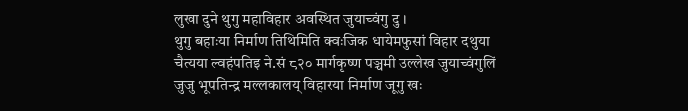लुखा दुने थुगु महाविहार अवस्थित जुयाच्वंगु दु ।
थुगु बहाःया निर्माण तिथिमिति क्वःजिक धायेमफुसां विहार दथुया चैत्यया ल्वहंपतिइ ने.सं ८२० मार्गकृष्ण पञ्चमी उल्लेख जुयाच्वंगुलिं जुजु भूपतिन्द्र मल्लकालय् विहारया निर्माण जूगु खः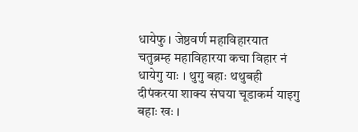धायेफु । जेष्ठवर्ण महाविहारयात चतुब्रम्ह महाविहारया कचा विहार नं धायेगु याः । थुगु बहाः थथुबही दीपंकरया शाक्य संघया चूडाकर्म याइगु बहाः खः ।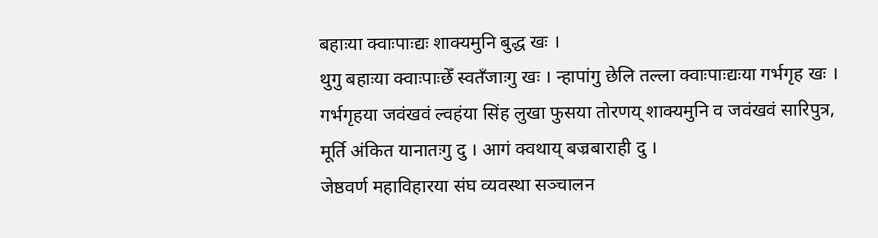बहाःया क्वाःपाःद्यः शाक्यमुनि बुद्ध खः ।
थुगु बहाःया क्वाःपाःछेँ स्वतँजाःगु खः । न्हापांगु छेलि तल्ला क्वाःपाःद्यःया गर्भगृह खः । गर्भगृहया जवंखवं ल्वहंया सिंह लुखा फुसया तोरणय् शाक्यमुनि व जवंखवं सारिपुत्र, मूर्ति अंकित यानातःगु दु । आगं क्वथाय् बज्रबाराही दु ।
जेष्ठवर्ण महाविहारया संघ व्यवस्था सञ्चालन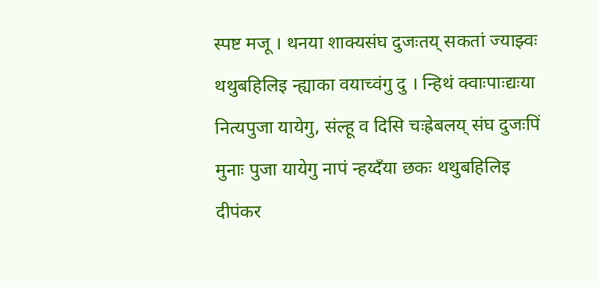स्पष्ट मजू । थनया शाक्यसंघ दुजःतय् सकतां ज्याझ्वः थथुबहिलिइ न्ह्याका वयाच्वंगु दु । न्हिथं क्वाःपाःद्यःया नित्यपुजा यायेगु, संल्हू व दिसि चःह्रेबलय् संघ दुजःपिं मुनाः पुजा यायेगु नापं न्हय्दँया छकः थथुबहिलिइ दीपंकर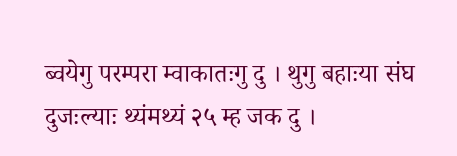ब्वयेगु परम्परा म्वाकातःगु दु । थुगु बहाःया संघ दुजःल्याः थ्यंमथ्यं २५ म्ह जक दु ।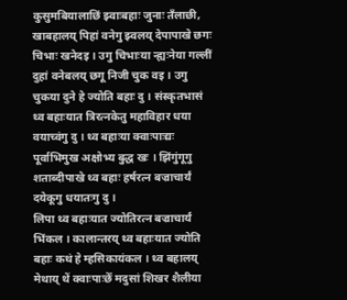कुसुमबियालाछिं झ्वाःबहाः जुनाः तँलाछी, खाबहालय् पिहां वनेगु झ्वलय् देपापाखे छगः चिभाः खनेदइ । उगु चिभाःया न्ह्यःनेया गल्लीं दुहां वनेबलय् छगू निजी चुक वइ । उगु चुकया दुने हे ज्योति बहाः दु । संस्कृतभासं थ्व बहाःयात त्रिरत्नकेतु महाविहार धया वयाच्वंगु दु । थ्व बहाःया क्वाःपाःद्यः पूर्वाभिमुख अक्षोभ्य बुद्ध खः । झिंगुंगूगु शताब्दीपाखे थ्व बहाः हर्षरत्न बज्राचार्यं दयेकूगु धयातःगु दु ।
लिपा थ्व बहाःयात ज्योतिरत्न बज्राचार्यं भिंकल । कालान्तरय् थ्व बहाःयात ज्योति बहाः कथं हे म्हसिकायंकल । थ्व बहालय् मेथाय् थें क्वाःपाःछेँ मदुसां शिखर शैलीया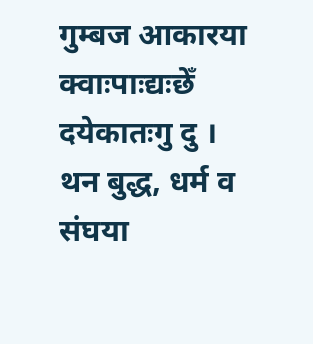गुम्बज आकारया क्वाःपाःद्यःछेँ दयेकातःगु दु । थन बुद्ध, धर्म व संघया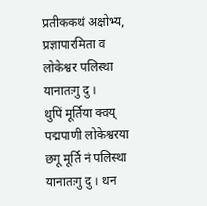प्रतीककथं अक्षोभ्य, प्रज्ञापारमिता व लोकेश्वर पलिस्था यानातःगु दु ।
थुपिं मूर्तिया क्वय् पद्मपाणी लोकेश्वरया छगू मूर्ति नं पलिस्था यानातःगु दु । थन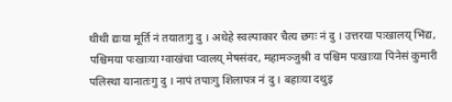थीथी द्यःया मूर्ति नं तयातःगु दु । अथेहे स्वल्पाकार चैत्य छगः नं दु । उत्तरया पःखालय् भिंद्य, पश्चिमया पःखाःया ग्वाखंचा प्वालय् मेषसंवर, महामञ्जुश्री व पश्चिम पःखाःया पिनेसं कुमारी पलिस्था यानातःगु दु । नापं तपाःगु शिलापत्र नं दु । बहाःया दथुइ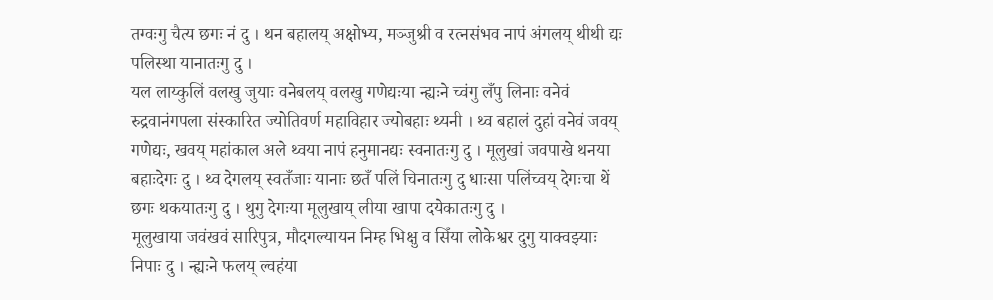तग्वःगु चैत्य छगः नं दु । थन बहालय् अक्षोभ्य, मञ्जुश्री व रत्नसंभव नापं अंगलय् थीथी द्यः पलिस्था यानातःगु दु ।
यल लाय्कुलिं वलखु जुयाः वनेबलय् वलखु गणेद्यःया न्ह्यःने च्वंगु लँपु लिनाः वनेवं रुद्रवानंगपला संस्कारित ज्योतिवर्ण महाविहार ज्योबहाः थ्यनी । थ्व बहालं दुहां वनेवं जवय् गणेद्यः, खवय् महांकाल अले थ्वया नापं हनुमानद्यः स्वनातःगु दु । मूलुखां जवपाखे थनया बहाःदेगः दु । थ्व देगलय् स्वतँजाः यानाः छतँ पलिं चिनातःगु दु धाःसा पलिंच्वय् देगःचा थें छगः थकयातःगु दु । थुगु देगःया मूलुखाय् लीया खापा दयेकातःगु दु ।
मूलुखाया जवंखवं सारिपुत्र, मौदगल्यायन निम्ह भिक्षु व सिँया लोकेश्वर दुगु याक्वझ्याः निपाः दु । न्ह्यःने फलय् ल्वहंया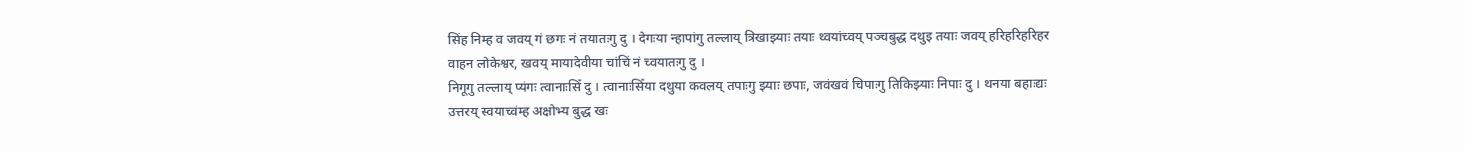सिंह निम्ह व जवय् गं छगः नं तयातःगु दु । देगःया न्हापांगु तल्लाय् त्रिखाझ्याः तयाः थ्वयांच्वय् पञ्चबुद्ध दथुइ तयाः जवय् हरिहरिहरिहर वाहन लोकेश्वर, खवय् मायादेवीया चांचिं नं च्वयातःगु दु ।
निगूगु तल्लाय् प्यंगः त्वानाःसिँ दु । त्वानाःसिँया दथुया कवलय् तपाःगु झ्याः छपाः, जवंखवं चिपाःगु तिकिझ्याः निपाः दु । थनया बहाःद्यः उत्तरय् स्वयाच्वंम्ह अक्षोभ्य बुद्ध खः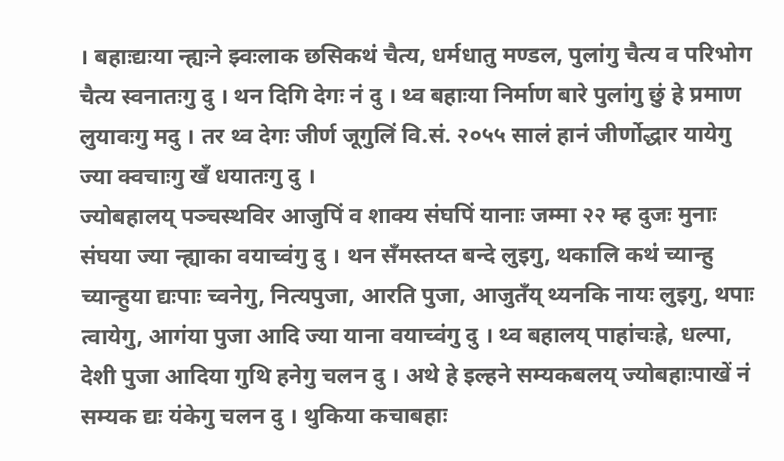। बहाःद्यःया न्ह्यःने झ्वःलाक छसिकथं चैत्य, धर्मधातु मण्डल, पुलांगु चैत्य व परिभोग चैत्य स्वनातःगु दु । थन दिगि देगः नं दु । थ्व बहाःया निर्माण बारे पुलांगु छुं हे प्रमाण लुयावःगु मदु । तर थ्व देगः जीर्ण जूगुलिं वि.सं. २०५५ सालं हानं जीर्णोद्धार यायेगु ज्या क्वचाःगु खँ धयातःगु दु ।
ज्योबहालय् पञ्चस्थविर आजुपिं व शाक्य संघपिं यानाः जम्मा २२ म्ह दुजः मुनाः संघया ज्या न्ह्याका वयाच्वंगु दु । थन सँमस्तय्त बन्दे लुइगु, थकालि कथं च्यान्हु च्यान्हुया द्यःपाः च्वनेगु, नित्यपुजा, आरति पुजा, आजुतँय् थ्यनकि नायः लुइगु, थपाः
त्वायेगु, आगंया पुजा आदि ज्या याना वयाच्वंगु दु । थ्व बहालय् पाहांचःह्रे, धल्पा, देशी पुजा आदिया गुथि हनेगु चलन दु । अथे हे इल्हने सम्यकबलय् ज्योबहाःपाखें नं सम्यक द्यः यंकेगु चलन दु । थुकिया कचाबहाः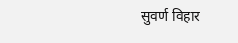सुवर्ण विहार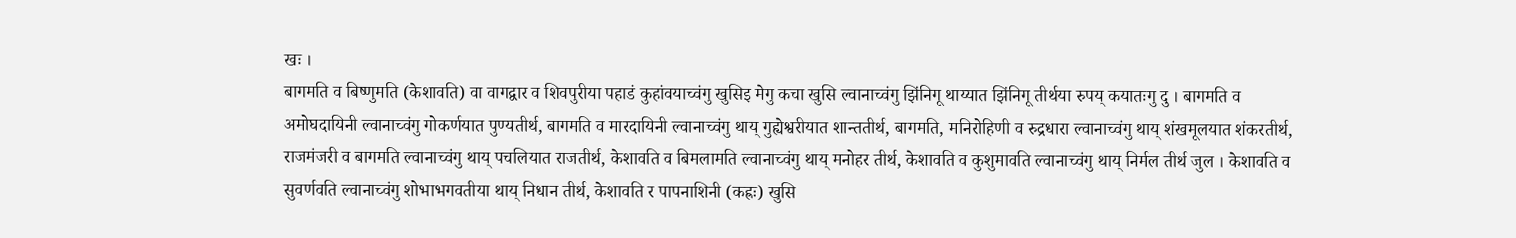खः ।
बागमति व बिष्णुमति (केशावति) वा वागद्वार व शिवपुरीया पहाडं कुहांवयाच्वंगु खुसिइ मेगु कचा खुसि ल्वानाच्वंगु झिंनिगू थाय्यात झिंनिगू तीर्थया रुपय् कयातःगु दु । बागमति व अमोघदायिनी ल्वानाच्वंगु गोकर्णयात पुण्यतीर्थ, बागमति व मारदायिनी ल्वानाच्वंगु थाय् गुह्येश्वरीयात शान्ततीर्थ, बागमति, मनिरोहिणी व रुद्रधारा ल्वानाच्वंगु थाय् शंखमूलयात शंकरतीर्थ, राजमंजरी व बागमति ल्वानाच्वंगु थाय् पचलियात राजतीर्थ, केशावति व बिमलामति ल्वानाच्वंगु थाय् मनोहर तीर्थ, केशावति व कुशुमावति ल्वानाच्वंगु थाय् निर्मल तीर्थ जुल । केशावति व सुवर्णवति ल्वानाच्वंगु शोभाभगवतीया थाय् निधान तीर्थ, केशावति र पापनाशिनी (कह्रः) खुसि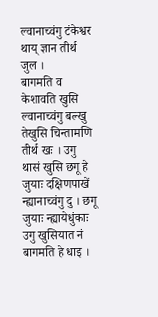ल्वानाच्वंगु टंकेश्वर थाय् ज्ञान तीर्थ जुल ।
बागमति व केशावति खुसि ल्वानाच्वंगु बल्खु तेखुसि चिन्तामणि तीर्थ खः । उगु थासं खुसि छगू हे जुयाः दक्षिणपाखें न्ह्यानाच्वंगु दु । छगू जुयाः न्ह्यायेधुंकाः उगु खुसियात नं बागमति हे धाइ ।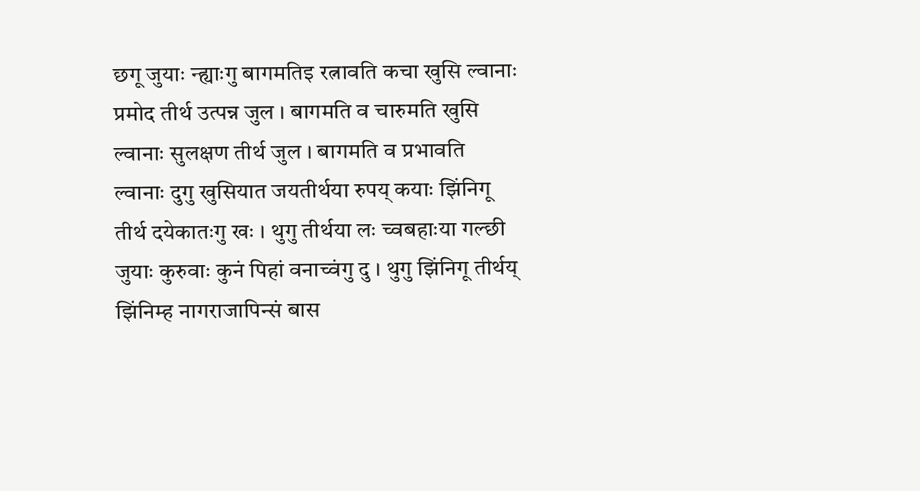छगू जुयाः न्ह्याःगु बागमतिइ रत्नावति कचा खुसि ल्वानाः प्रमोद तीर्थ उत्पन्न जुल । बागमति व चारुमति खुसि ल्वानाः सुलक्षण तीर्थ जुल । बागमति व प्रभावति ल्वानाः दुगु खुसियात जयतीर्थया रुपय् कयाः झिंनिगू तीर्थ दयेकातःगु खः । थुगु तीर्थया लः च्वबहाःया गल्छी जुयाः कुरुवाः कुनं पिहां वनाच्वंगु दु । थुगु झिंनिगू तीर्थय् झिंनिम्ह नागराजापिन्सं बास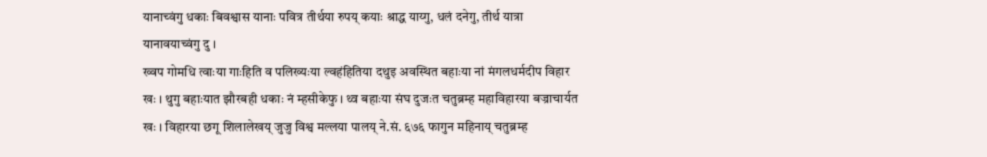यानाच्वंगु धकाः बिवश्वास यानाः पवित्र तीर्थया रुपय् कयाः श्राद्ध याय्गु, धलं दनेगु, तीर्थ यात्रा यानावयाच्वंगु दु ।
ख्वप गोमधि त्वाःया गाःहिति व पलिख्यःया ल्वहंहितिया दथुइ अवस्थित बहाःया नां मंगलधर्मदीप विहार खः । थुगु बहाःयात झौरबही धकाः नं म्हसीकेफु । थ्व बहाःया संघ दुजःत चतुब्रम्ह महाविहारया बज्राचार्यत खः । विहारया छगू शिलालेखय् जुजु विश्व मल्लया पालय् ने.सं. ६७६ फागुन महिनाय् चतुब्रम्ह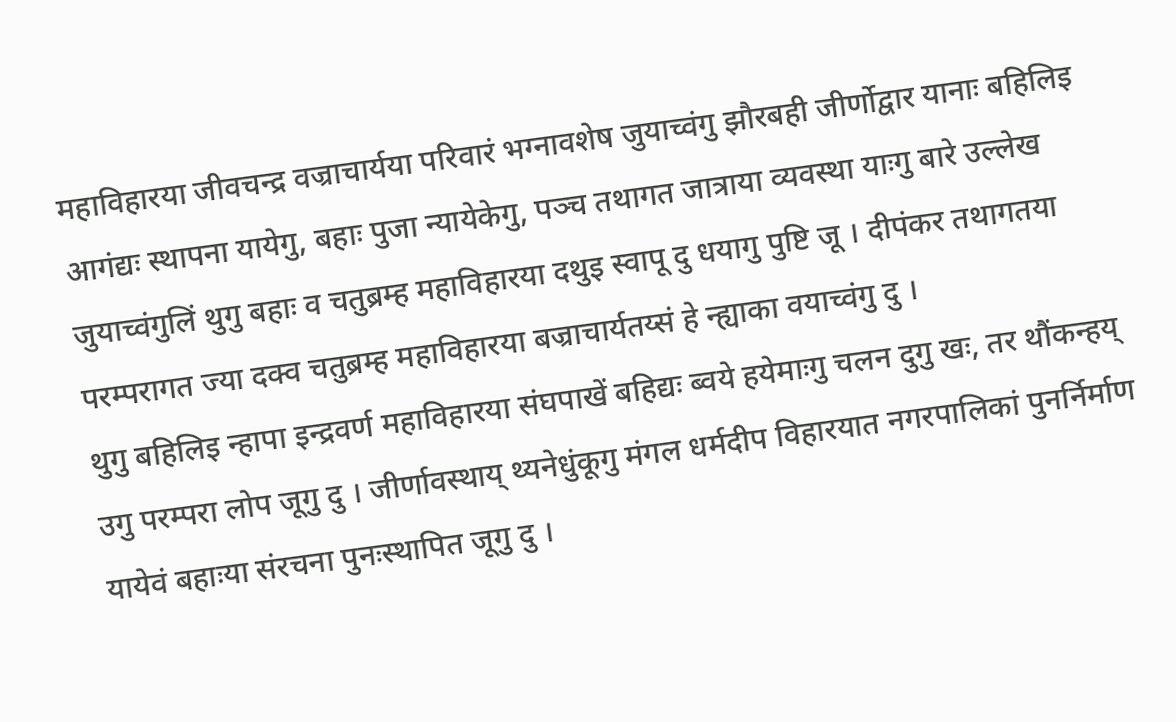महाविहारया जीवचन्द्र वज्राचार्यया परिवारं भग्नावशेष जुयाच्वंगु झौरबही जीर्णोद्वार यानाः बहिलिइ आगंद्यः स्थापना यायेगु, बहाः पुजा न्यायेकेगु, पञ्च तथागत जात्राया व्यवस्था याःगु बारे उल्लेख जुयाच्वंगुलिं थुगु बहाः व चतुब्रम्ह महाविहारया दथुइ स्वापू दु धयागु पुष्टि जू । दीपंकर तथागतया परम्परागत ज्या दक्व चतुब्रम्ह महाविहारया बज्राचार्यतय्सं हे न्ह्याका वयाच्वंगु दु ।
थुगु बहिलिइ न्हापा इन्द्रवर्ण महाविहारया संघपाखें बहिद्यः ब्वये हयेमाःगु चलन दुगु खः, तर थौंकन्हय् उगु परम्परा लोप जूगु दु । जीर्णावस्थाय् थ्यनेधुंकूगु मंगल धर्मदीप विहारयात नगरपालिकां पुनर्निर्माण यायेवं बहाःया संरचना पुनःस्थापित जूगु दु ।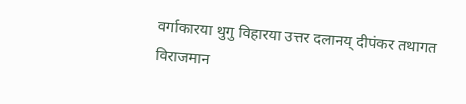वर्गाकारया थुगु विहारया उत्तर दलानय् दीपंकर तथागत विराजमान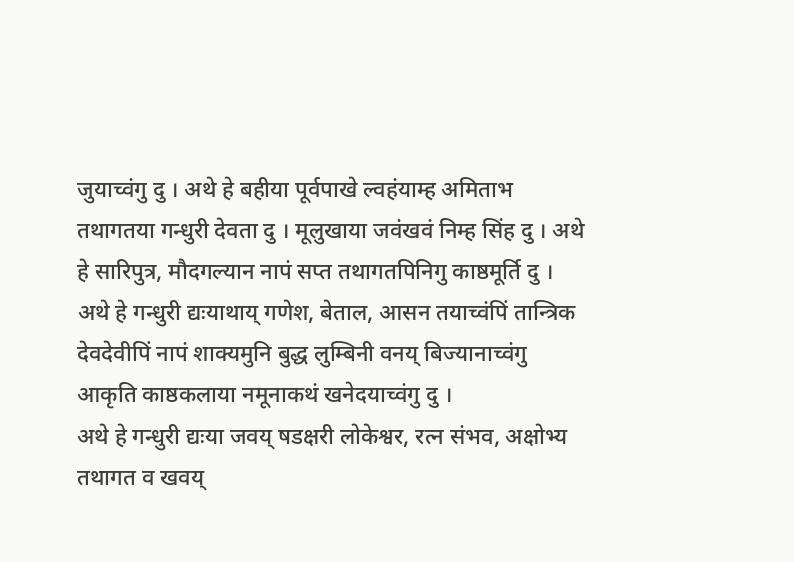जुयाच्वंगु दु । अथे हे बहीया पूर्वपाखे ल्वहंयाम्ह अमिताभ तथागतया गन्धुरी देवता दु । मूलुखाया जवंखवं निम्ह सिंह दु । अथे हे सारिपुत्र, मौदगल्यान नापं सप्त तथागतपिनिगु काष्ठमूर्ति दु । अथे हे गन्धुरी द्यःयाथाय् गणेश, बेताल, आसन तयाच्वंपिं तान्त्रिक देवदेवीपिं नापं शाक्यमुनि बुद्ध लुम्बिनी वनय् बिज्यानाच्वंगु आकृति काष्ठकलाया नमूनाकथं खनेदयाच्वंगु दु ।
अथे हे गन्धुरी द्यःया जवय् षडक्षरी लोकेश्वर, रत्न संभव, अक्षोभ्य तथागत व खवय्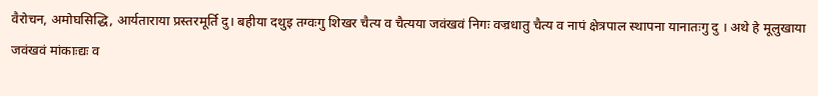वैरोचन, अमोघसिद्धि, आर्यताराया प्रस्तरमूर्ति दु। बहीया दथुइ तग्वःगु शिखर चैत्य व चैत्यया जवंखवं निगः वज्रधातु चैत्य व नापं क्षेत्रपाल स्थापना यानातःगु दु । अथे हे मूलुखाया जवंखवं मांकाःद्यः व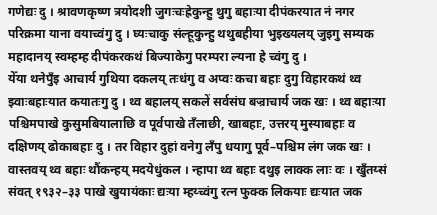गणेद्यः दु । श्रावणकृष्ण त्रयोदशी जुगःचःह्रेकुन्हु थुगु बहाःया दीपंकरयात नं नगर परिक्रमा याना वयाच्वंगु दु । घ्यःचाकु संल्हूकुन्हु थथुबहीया भुइख्यलय् जुइगु सम्यक महादानय् स्वम्हम्ह दीपंकरकथं बिज्याकेगु परम्परा ल्यना हे च्वंगु दु ।
येँया थनेपुँइ आचार्य गुथिया दकलय् तःधंगु व अप्वः कचा बहाः दुगु विहारकथं थ्व झ्वाःबहाःयात कयातःगु दु । थ्व बहालय् सकलें सर्वसंघ बज्राचार्य जक खः । थ्व बहाःया पश्चिमपाखे कुसुमबियालाछि व पूर्वपाखे तँलाछी, खाबहाः, उत्तरय् मुस्याबहाः व दक्षिणय् ढोकाबहाः दु । तर विहार दुहां वनेगु लँपु धयागु पूर्व–पश्चिम लंग जक खः । वास्तवय् थ्व बहाः थौंकन्हय् मदयेधुंकल । न्हापा थ्व बहाः दथुइ लाक्क लाः वः । खुँतय्सं संवत् १९३२–३३ पाखे खुयायंकाः द्यःया म्हय्च्वंगु रत्न फुक्क लिकयाः द्यःयात जक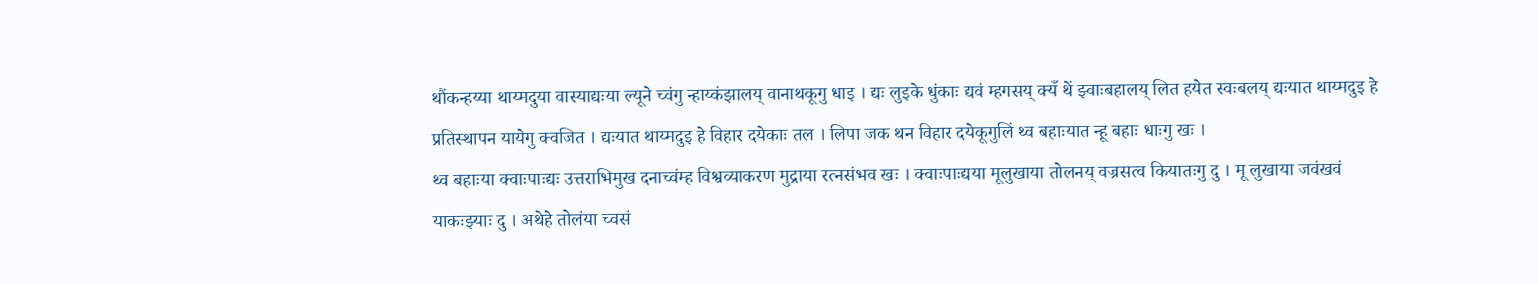थौंकन्हय्या थाय्मदुया वास्याद्यःया ल्यूने च्वंगु न्हाय्कंझालय् वानाथकूगु धाइ । द्यः लुइके धुंकाः द्यवं म्हगसय् क्यँ थें झ्वाःबहालय् लित हयेत स्वःबलय् द्यःयात थाय्मदुइ हे प्रतिस्थापन यायेगु क्वजित । द्यःयात थाय्मदुइ हे विहार दयेकाः तल । लिपा जक थन विहार दयेकूगुलिं थ्व बहाःयात न्हू बहाः धाःगु खः ।
थ्व बहाःया क्वाःपाःद्यः उत्तराभिमुख दनाच्वंम्ह विश्वव्याकरण मुद्राया रत्नसंभव खः । क्वाःपाःद्यया मूलुखाया तोलनय् वज्रसत्व कियातःगु दु । मू लुखाया जवंखवं याकःझ्याः दु । अथेहे तोलंया च्वसं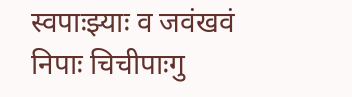स्वपाःझ्याः व जवंखवं निपाः चिचीपाःगु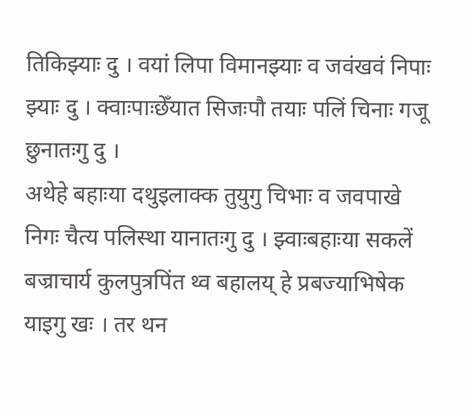तिकिझ्याः दु । वयां लिपा विमानझ्याः व जवंखवं निपाः झ्याः दु । क्वाःपाःछेँयात सिजःपौ तयाः पलिं चिनाः गजू छुनातःगु दु ।
अथेहे बहाःया दथुइलाक्क तुयुगु चिभाः व जवपाखे निगः चैत्य पलिस्था यानातःगु दु । झ्वाःबहाःया सकलें बज्राचार्य कुलपुत्रपिंत थ्व बहालय् हे प्रबज्याभिषेक याइगु खः । तर थन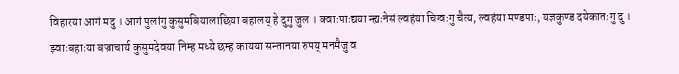विहारया आगं मदु । आगं पुलांगु कुसुमबियालाछिया बहालय् हे दुगु जुल । क्वाःपाःद्यया न्ह्यःनेसं ल्वहंया चिग्वःगु चैत्य, ल्वहंया मण्डपाः, यज्ञकुण्ड दयेकातःगु दु । झ्वाःबहाःया बज्राचार्य कुसुमदेवया निम्ह मध्ये छम्ह कायया सन्तानया रुपय् मनमैजु व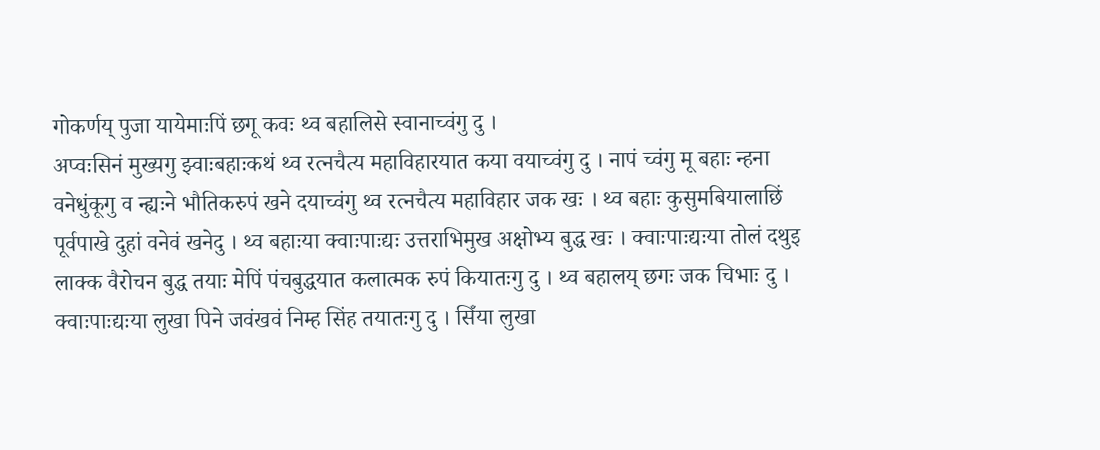गोकर्णय् पुजा यायेमाःपिं छगू कवः थ्व बहालिसे स्वानाच्वंगु दु ।
अप्वःसिनं मुख्यगु झ्वाःबहाःकथं थ्व रत्नचैत्य महाविहारयात कया वयाच्वंगु दु । नापं च्वंगु मू बहाः न्हना वनेधुंकूगु व न्ह्यःने भौतिकरुपं खने दयाच्वंगु थ्व रत्नचैत्य महाविहार जक खः । थ्व बहाः कुसुमबियालाछिं पूर्वपाखे दुहां वनेवं खनेदु । थ्व बहाःया क्वाःपाःद्यः उत्तराभिमुख अक्षोभ्य बुद्ध खः । क्वाःपाःद्यःया तोलं दथुइ लाक्क वैरोचन बुद्ध तयाः मेपिं पंचबुद्धयात कलात्मक रुपं कियातःगु दु । थ्व बहालय् छगः जक चिभाः दु । क्वाःपाःद्यःया लुखा पिने जवंखवं निम्ह सिंह तयातःगु दु । सिँया लुखा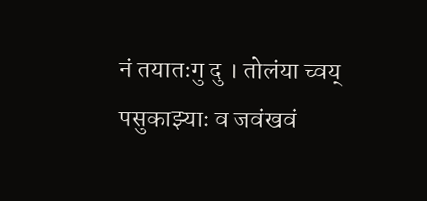नं तयातःगु दु । तोलंया च्वय् पसुकाझ्याः व जवंखवं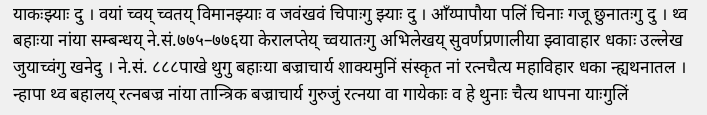याकःझ्याः दु । वयां च्वय् च्वतय् विमानझ्याः व जवंखवं चिपाःगु झ्याः दु । आँय्पापौया पलिं चिनाः गजू छुनातःगु दु । थ्व बहाःया नांया सम्बन्धय् ने.सं.७७५–७७६या केरालप्तेय् च्वयातःगु अभिलेखय् सुवर्णप्रणालीया झ्वावाहार धकाः उल्लेख जुयाच्वंगु खनेदु । ने.सं. ८८८पाखे थुगु बहाःया बज्राचार्य शाक्यमुनिं संस्कृत नां रत्नचैत्य महाविहार धका न्ह्यथनातल । न्हापा थ्व बहालय् रत्नबज्र नांया तान्त्रिक बज्राचार्य गुरुजुं रत्नया वा गायेकाः व हे थुनाः चैत्य थापना याःगुलिं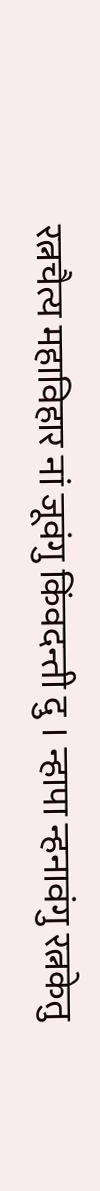रत्नचैत्य महाविहार नां जूवंगु किंवदन्ती दु । न्हापा न्हनावंगु रत्नकेतु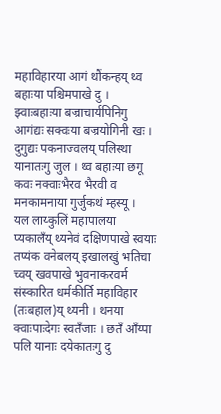महाविहारया आगं थौंकन्हय् थ्व बहाःया पश्चिमपाखे दु । झ्वाःबहाःया बज्राचार्यपिनिगु आगंद्यः सक्वःया बज्रयोगिनी खः । दुगुद्यः पकनाज्वलय् पलिस्था यानातःगु जुल । थ्व बहाःया छगू कवः नक्वाःभैरव भैरवी व मनकामनाया गुर्जुकथं म्हस्यू ।
यल लाय्कुलिं महापालया प्यकालँय् थ्यनेवं दक्षिणपाखे स्वयाः तप्यंक वनेबलय् इखालखुं भतिचा च्वय् खवपाखे भुवनाकरवर्म संस्कारित धर्मकीर्ति महाविहार (तःबहाल)य् थ्यनी । थनया क्वाःपाःदेगः स्वतँजाः । छतँ आँय्पा पलि यानाः दयेकातःगु दु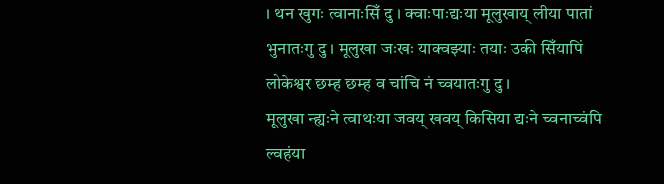। थन खुगः त्वानाःसिँ दु । क्वाःपाःद्यःया मूलुखाय् लीया पातां भुनातःगु दु । मूलुखा जःखः याक्वझ्याः तयाः उकी सिँयापिं लोकेश्वर छम्ह छम्ह व चांचि नं च्वयातःगु दु ।
मूलुखा न्ह्यःने त्वाथःया जवय् खवय् किसिया द्यःने च्वनाच्वंपि ल्वहंया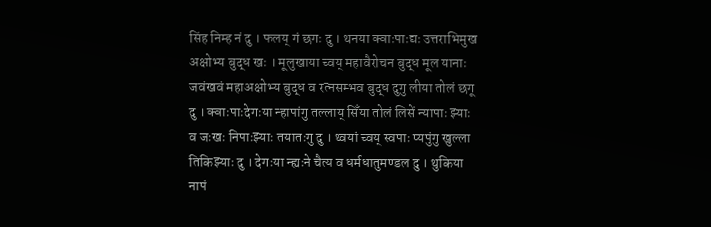सिंह निम्ह नं दु । फलय् गं छगः दु । थनया क्वाःपाःद्यः उत्तराभिमुख अक्षोभ्य बुद्ध खः । मूलुखाया च्वय् महावैरोचन बुद्ध मूल यानाः जवंखवं महाअक्षोभ्य बुद्ध व रत्नसम्भव बुद्ध दुगु लीया तोलं छगू दु । क्वाःपाःदेगःया न्हापांगु तल्लाय् सिँया तोलं लिसें न्यापाः झ्याः व जःखः निपाःझ्याः तयातःगु दु । थ्वयां च्वय् स्वपाः प्यपुंगु खुल्ला तिकिझ्याः दु । देगःया न्ह्यःने चैत्य व धर्मधातुमण्डल दु । थुकिया नापं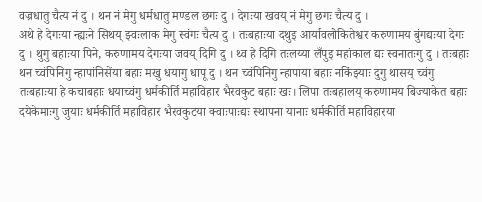वज्रधातु चैत्य नं दु । थन नं मेगु धर्मधातु मण्डल छगः दु । देगःया खवय् नं मेगु छगः चैत्य दु ।
अथे हे देगःया न्ह्यःने सिथय् झ्वःलाक मेगु स्वंगः चैत्य दु । तःबहाःया दथुइ आर्यावलोकितेश्वर करुणामय बुंगद्यःया देगः दु । थुगु बहाःया पिने, करुणामय देगःया जवय् दिगि दु । थ्व हे दिगि तःलय्या लँपुइ महांकाल द्यः स्वनातःगु दु । तःबहाः थन च्वंपिनिगु न्हापांनिसेंया बहाः मखु धयागु धापू दु । थन च्वंपिनिगु न्हापाया बहाः नकिंझ्याः दुगु थासय् च्वंगु तःबहाःया हे कचाबहाः धयाच्वंगु धर्मकीर्ति महाविहार भैरवकुट बहाः खः। लिपा तःबहालय् करुणामय बिज्याकेत बहाः दयेकेमाःगु जुयाः धर्मकीर्ति महाविहार भैरवकुटया क्वाःपाःद्यः स्थापना यानाः धर्मकीर्ति महाविहारया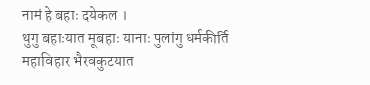नामं हे बहाः दयेकल ।
थुगु बहाःयात मूबहाः यानाः पुलांगु धर्मकीर्ति महाविहार भैरवकुटयात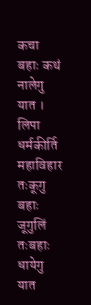कचा बहाः कथं नालेगु यात । लिपा धर्मकीर्ति महाविहार तःकूगु बहाः जूगुलिं तःबहाः धायेगु यात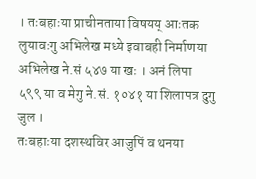। तःबहाःया प्राचीनताया विषयय् आःतक लुयावःगु अभिलेख मध्ये इवाबही निर्माणया अभिलेख ने.सं ५४७ या खः । अनं लिपा ५९९ या व मेगु ने.सं. १०४१ या शिलापत्र दुगु जुल ।
तःबहाःया दशस्थविर आजुपिं व थनया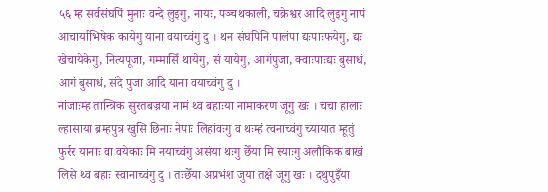५६ म्ह सर्वसंघपिं मुनाः वन्दे लुइगु, नायः, पञ्चथकाली, चक्रेश्वर आदि लुइगु नापं आचार्याभिषेक कायेगु याना वयाच्वंगु दु । थन संघपिनि पालंपा द्यःपाःफयेगु, द्यः
खेचायेकेगु, नित्यपूजा, गम्मासिँ थायेगु, सं यायेगु, आगंपुजा, क्वाःपाःद्यः बुसाधं, आगं बुसाधं, संदे पुजा आदि याना वयाच्वंगु दु ।
नांजाःम्ह तान्त्रिक सुरतबज्रया नामं थ्व बहाःया नामाकरण जूगु खः । चचा हालाः ल्हासाया ब्रम्हपुत्र खुसि छिनाः नेपाः लिहांवःगु व थःम्हं त्वनाच्वंगु च्यायात म्हूतुं फुर्रर यानाः वा वयेकाः मि नयाच्वंगु असंया थःगु छेँया मि स्याःगु अलौकिक बाखं लिसे थ्व बहाः स्वानाच्वंगु दु । तःछेँया अप्रभंश जुया तक्षे जूगु खः । दथुपुइँया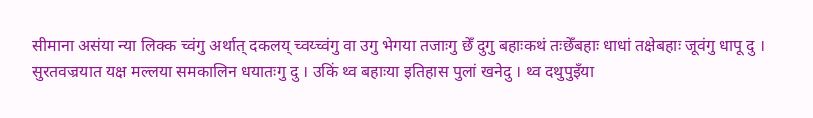सीमाना असंया न्या लिक्क च्वंगु अर्थात् दकलय् च्वय्च्वंगु वा उगु भेगया तजाःगु छेँ दुगु बहाःकथं तःछेँबहाः धाधां तक्षेबहाः जूवंगु धापू दु ।
सुरतवज्रयात यक्ष मल्लया समकालिन धयातःगु दु । उकिं थ्व बहाःया इतिहास पुलां खनेदु । थ्व दथुपुइँया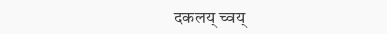दकलय् च्वय्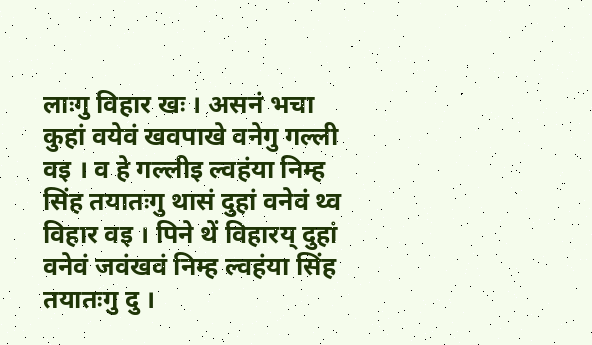लाःगु विहार खः । असनं भचा कुहां वयेवं खवपाखे वनेगु गल्ली वइ । व हे गल्लीइ ल्वहंया निम्ह सिंह तयातःगु थासं दुहां वनेवं थ्व विहार वइ । पिने थें विहारय् दुहां वनेवं जवंखवं निम्ह ल्वहंया सिंह तयातःगु दु ।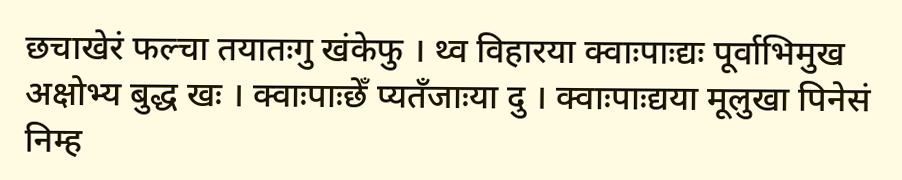छचाखेरं फल्चा तयातःगु खंकेफु । थ्व विहारया क्वाःपाःद्यः पूर्वाभिमुख अक्षोभ्य बुद्ध खः । क्वाःपाःछेँ प्यतँजाःया दु । क्वाःपाःद्यया मूलुखा पिनेसं निम्ह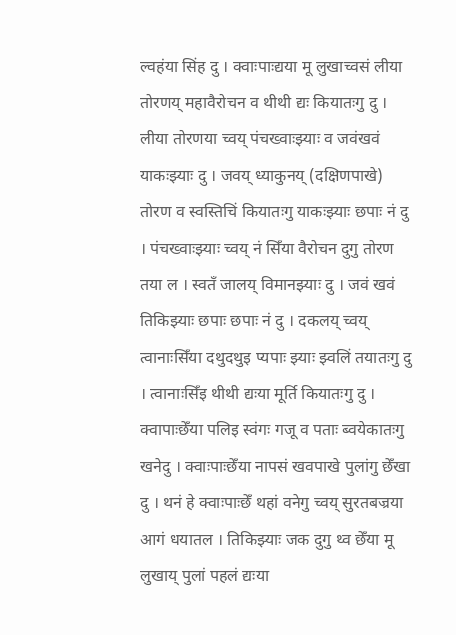ल्वहंया सिंह दु । क्वाःपाःद्यया मू लुखाच्वसं लीया तोरणय् महावैरोचन व थीथी द्यः कियातःगु दु ।
लीया तोरणया च्वय् पंचख्वाःझ्याः व जवंखवं याकःझ्याः दु । जवय् ध्याकुनय् (दक्षिणपाखे) तोरण व स्वस्तिचिं कियातःगु याकःझ्याः छपाः नं दु । पंचख्वाःझ्याः च्वय् नं सिँया वैरोचन दुगु तोरण तया ल । स्वतँ जालय् विमानझ्याः दु । जवं खवं तिकिझ्याः छपाः छपाः नं दु । दकलय् च्वय् त्वानाःसिँया दथुदथुइ प्यपाः झ्याः झ्वलिं तयातःगु दु । त्वानाःसिँइ थीथी द्यःया मूर्ति कियातःगु दु । क्वापाःछेँया पलिइ स्वंगः गजू व पताः ब्वयेकातःगु खनेदु । क्वाःपाःछेँया नापसं खवपाखे पुलांगु छेँखा दु । थनं हे क्वाःपाःछेँ थहां वनेगु च्वय् सुरतबज्रया आगं धयातल । तिकिझ्याः जक दुगु थ्व छेँया मू लुखाय् पुलां पहलं द्यःया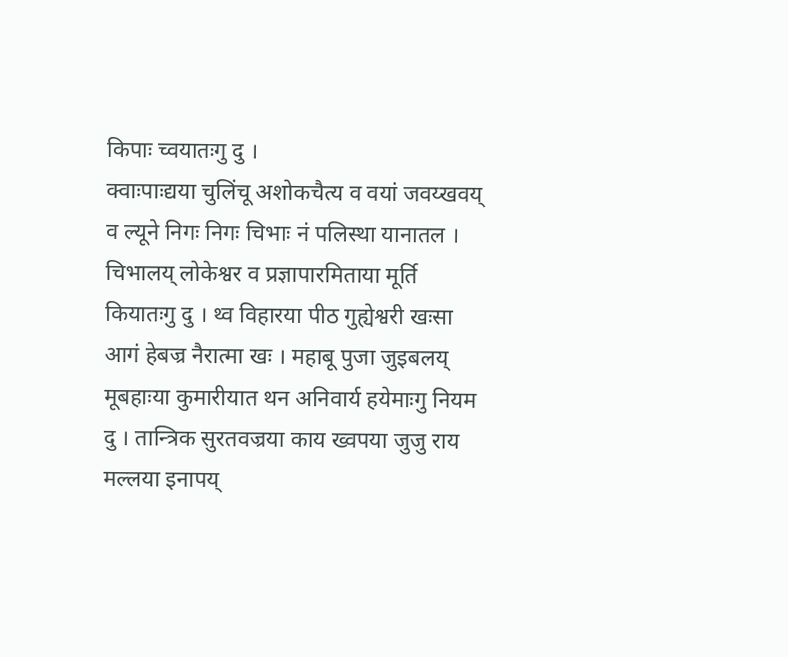किपाः च्वयातःगु दु ।
क्वाःपाःद्यया चुलिंचू अशोकचैत्य व वयां जवय्खवय् व ल्यूने निगः निगः चिभाः नं पलिस्था यानातल । चिभालय् लोकेश्वर व प्रज्ञापारमिताया मूर्ति कियातःगु दु । थ्व विहारया पीठ गुह्येश्वरी खःसा आगं हेबज्र नैरात्मा खः । महाबू पुजा जुइबलय् मूबहाःया कुमारीयात थन अनिवार्य हयेमाःगु नियम दु । तान्त्रिक सुरतवज्रया काय ख्वपया जुजु राय मल्लया इनापय्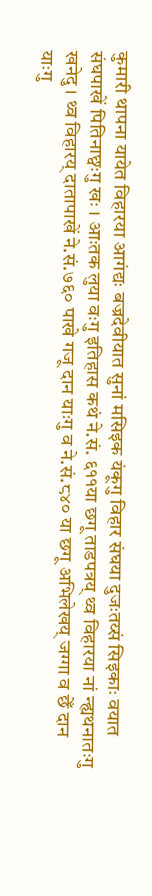कुमारी थापना यायेत विहारया आगंद्यः बज्रदेवीयात सुनां मसिइक यंकूगु विहार संघया दुजःतय्सं सिइकाः वयात संघपाखें पितिनाछ्वःगु खः । आःतक लुया वःगु इतिहास कथं ने.सं. ६११या छगू ताडपत्रय् थ्व विहारया नां न्ह्यथनातःगु खनेदु । थ्व विहारय् दातापाखें ने.सं.७६० पाखे गजू दान याःगु व ने.सं.८४० या छगू अभिलेखय् जग्गा व छेँ दान याःगु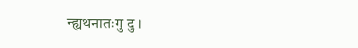न्ह्यथनातःगु दु ।